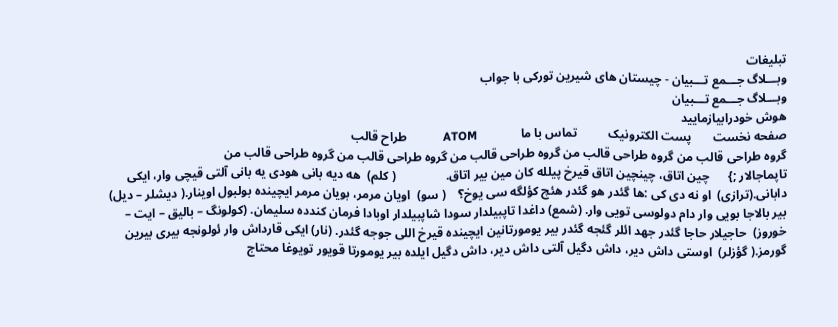تبلیغات
وبـــلاگ جـــمع تـــبیان - چیستان های شیرین تورکی با جواب
وبـــلاگ جـــمع تـــبیان
هوش خودرابیازمایید
صفحه نخست       پست الکترونیک          تماس با ما              ATOM            طراح قالب
گروه طراحی قالب من گروه طراحی قالب من گروه طراحی قالب من گروه طراحی قالب من گروه طراحی قالب من
تاپماجالار ;}      چین اتاق، چینچین اتاق قیرخ پیلله کان مین بیر اتاق.                ( کلم)  هه دیه بانی هودی یه بانی آلتی قیچی وار، ایکی دابانی.(ترازی)  او نه دی کی :ها گئدر هو گئدر هئچ کؤلگه سی یوخ؟    ( سو)  اویان مرمر، بویان مرمر ایچینده بولبول اوینار.( دیشلر – دیل)  بیر بالاجا بویی وار دام دولوسی تویی وار. (شمع) داغدا تاپبیلدار سودا شاپبیلدار اوبادا فرمان کندده سلیمان. (کولونگ – بالیق – ایت – خوروز)  حاجیلار حاجا گئدر جهد ائلر گئجه گئدر بیر یومورتانین ایچینده قیرخ اللی جوجه گئدر. (نار) ایکی قارداش وار ئولونجه بیری بیرین گورمز.( گؤزلر)  اوستی داش دیر، داش دگیل آلتی داش دیر، داش دگیل ایلده بیر یومورتا قویور تویوغا محتاج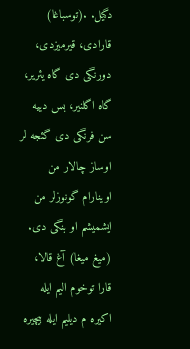دگیل. .(توسباغا)  قارادی، قیرمیزدی، دورنگی دی گاه یئریر، گاه اگلنیر، بس دییه سن فرنگی دی گئجه لر اوساز چالار من اوینارام گونوزلر من ایشمیشم او بنگی دی. (میغ میغا) آغ قالا، قارا توخوم الیم ایله اکیره م دیلیم ایله بیچیره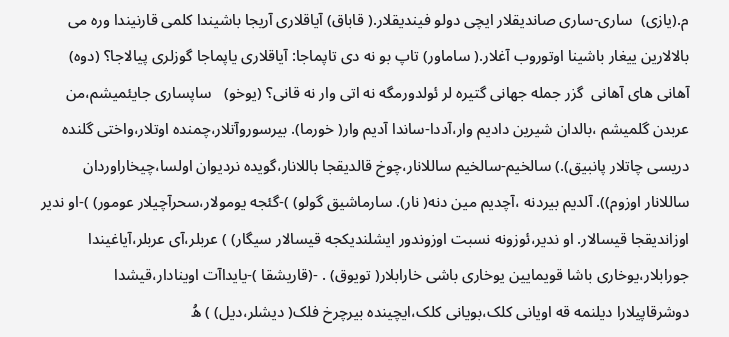م.(یازی)  ساری-ساری صاندیقلار ایچی دولو فیندیقلار.( قاباق) آیاقلاری آریجا باشیندا کلمی قارنیندا وره می بالالارین ییغار باشینا اوتوروب آغلار.( ساماور) تاپ بو نه دی تاپماجا: آیاقلاری یاپماجا گوزلری پیالاجا؟ (دوه) آهانی های آهانی  گزر جمله جهانی گتیره لر ئولدورمگه نه اتی وار نه قانی؟ (یوخو)   ساپساری جایئمیشم،من عربدن گلمیشم ،بالدان شیرین دادیم وار،آددا-ساندا آدیم وار( خورما). بیرسوروآتلار،چمنده اوتلار،واختی گلنده دریسی چاتلار پانبیق).) سالخیم-سالخیم ساللانار،چوخ قالدیقجا باللانار،گویده نردیوان اولسا،چیخاراوردان ساللانار اوزوم)). آلدیم بیردنه ،آچدیم مین دنه( نار). سارماشیق گولو) )-گئجه یومولار،سحرآچیلار عومور) )-او ندیر اوزاندیقجا قیسالار. او ندیر،ئوزونه نسبت اوزوندور ایشلندیکجه قیسالار سیگار) ) عربلر،آی عربلر،آیاغیندا جورابلار،یوخاری باشا قویمایین یوخاری باشی خارابلار( تویوق) . -(قاریشقا )-یایداآت اوینادار،قیشدا دوشرقاپیلارا دیلنمه قه اویانی کلک،بویانی کلک،ایچینده بیرچرخ فلک( دیشلر،دیل) ) هُ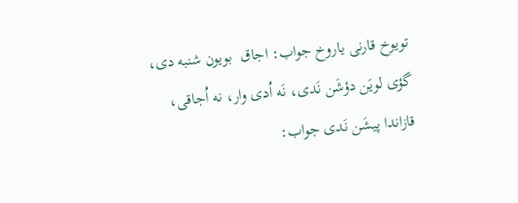تویوخ قارنی یاروخ جواب: اجاق  بویون شنبه دی، گؤی لویَن دؤشَن نَدی، نَه اُدی وار، نه اُجاقی، قازاندا پیشَن نَدی جواب: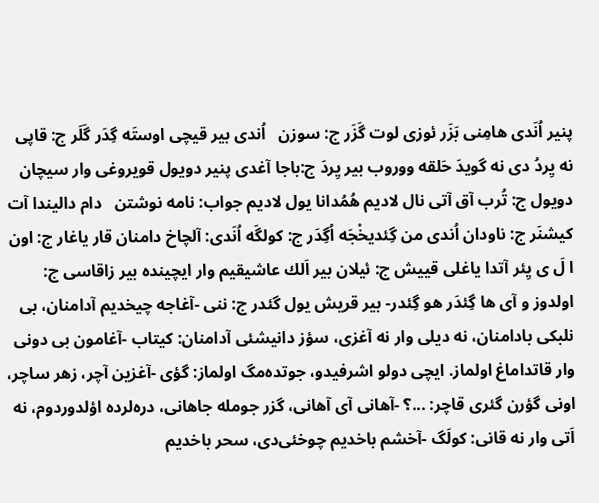پنیر اُنَدی هامِنی بَزَر ئوزی لوت گَزَر ج: سوزن   اُندی بیر قیچی اوستَه گِدَر گَلَر ج: قاپی نه یِردُ دی نه گویدَ حَلقه ووروب بیر یِردَ ج:باجا آغدی پنیر دویول قویروغی وار سیچان دویول ج: تُرب آق آتی نال لادیم هُمُدانا یول لادیم جواب: نامه نوشتن   دام دالیندا آت كیشنَر ج: ناودان اُندی من گِئدیخْجَه اُگِدَر ج: كولگَه اُنَدی: آلچاخ دامنان قار یاغار ج: اون ا لَ ی یِئر آتدا یاغلی قییش ج: ئیلان بیر اَلك عاشیقیم وار ایچینده بیر زاقاسی ج: اولدوز و آی ها گِئدَر هو گِئدر- بیر قریش یول گئدر ج: ننی -آغاجه چیخدیم آدامنان، بی نلبکی بادامنان، نه دیلی وار نه آغزی، سؤز دانیشئی آدامنان: کیتاب -آغامون بی دونی وار قاتداماغ اولماز. ایچی دولو اشرفیدو، جوتده‌مگ اولماز: گؤی -آغزین آچر، زهر ساچر، اونی گؤرن گئری قاچر: ...؟ -آهانی آی آهانی، گزر جومله جاهانی، دره‌لرده اؤلدوردوم، نه اَتی وار نه قانی: کولَگ -آخشم باخدیم چوخئی‌دی، سحر باخدیم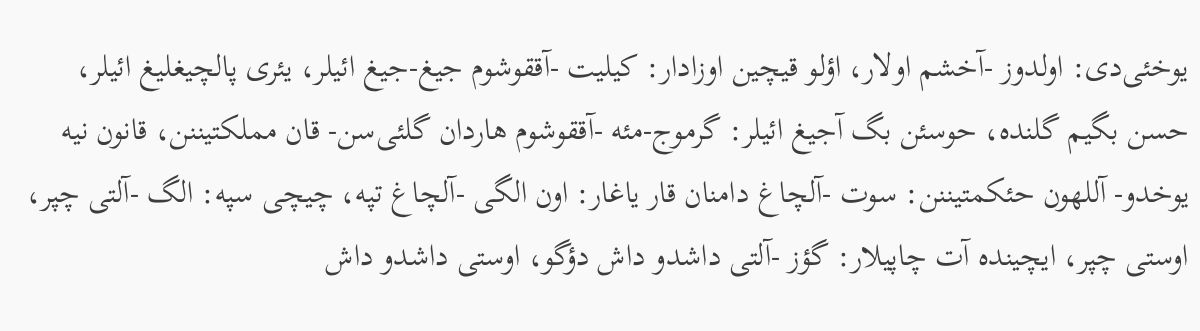یوخئی‌دی: اولدوز -آخشم اولار، اؤلو قیچین اوزادار: کیلیت -آققوشوم جیغ-جیغ ائیلر، یئری پالچیغلیغ ائیلر، حسن بگیم گلنده، حوسئن بگ آجیغ ائیلر: گرموج-مئه -آققوشوم هاردان گلئی‌سن- قان مملکتیننن، قانون نیه یوخدو- آللهون حئکمتیننن: سوت -آلچاغ دامنان قار یاغار: اون الگی -آلچاغ تپه، چیچی سپه: الگ -آلتی چپر، اوستی چپر، ایچینده آت چاپیلار: گؤز -آلتی داشدو داش دؤگو، اوستی داشدو داش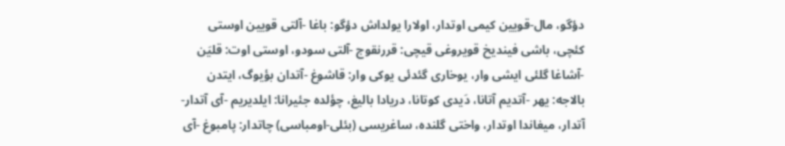دؤگو، مال-قویین کیمی اوتدار، اولارا یولداش دؤگو: باغا -آلتی قویین اوستی کئچی، باشی فیندیخ قویروغی قیچی: قررنقوج -آلتی سودو، اوستی اوت: قلیَن -آشاغا گلئی ایشی وار، یوخاری گئدئی یوکی وار: قاشوغ -آتدان بؤیوگ، ایتدن بالاجه: یهر -آتدیم آتانا، دَیدی کوتانا، دریادا بالیغ، چؤلده جئیرانا: ایلدیریم -آی آتدار-آتدار، میغاندا اوتدار، واختی گلنده، ساغریسی (بئلی-اومباسی) چاتدار: پامبوغ -آی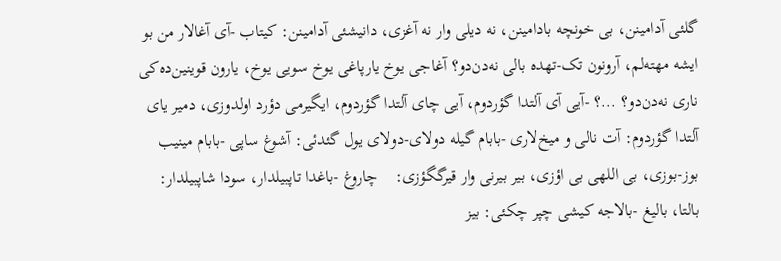گلئی آدامینن، بی خونچه بادامینن، نه دیلی وار نه آغزی، دانیشئی آدامینن: کیتاب -آی آغا‌لار من بو ایشه مهته‌لم، آرونون تک-تهده بالی نه‌دن‌دو؟ آغاجی یوخ یارپاغی یوخ سویی یوخ، یارون قوینین‌ده‌کی ناری نه‌دن‌دو؟ ...؟ -آیی آی آلتدا گؤردوم، آیی چای آلتدا گؤردوم، ایگیرمی دؤرد اولدوزی، دمیر یای آلتدا گؤردوم: آت نالی و میخ‌لاری -بابام گیله دولای-دولای یول گئدئی: آشوغ ساپی -بابام مینیب بوز-بوزی، بی اللهی بی اؤزی، بیر بیرنی وار قیرگگؤزی:    چاروغ -باغدا تاپبیلدار، سودا شاپبیلدار: بالتا، بالیغ -بالاجه کیشی چپر چکئی: بیز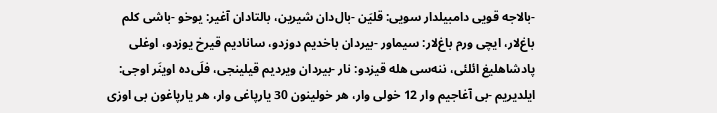-بالاجه قویی دامبیلدار سویی: قلیَن -بال‌دان شیرین، بالتا‌دان آغیر: یوخو -باشی کلم باغ‌لار، ایچی ورم باغ‌لار: سیماور -بیردان باخدیم دوزدو، سانادیم قیرخ یوزدو، اوغلی پادشاهلیغ ائلئی، ننه‌سی هله قیزدو: نار -بیردان ویردیم قیلینجی، فلَی‌ده اوینَر اوجی: ایلدیریم -بی آغاجیم وار 12 خولی وار، هر خولینون 30 یارپاغی وار، هر یارپاغون بی اوزی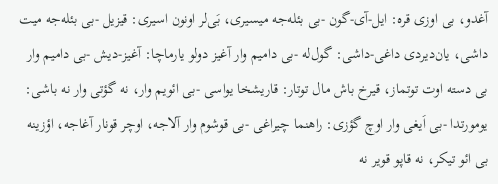آغدو، بی اوزی قره: ایل-آی-گون -بی بئله‌جه میسیری، بَی‌لر اونون اسیری: قیزیل -بی بئله‌جه میت داشی، یان‌دیردی داغی-داشی: گول‌له -بی دامیم وار آغیز دولو یارماچا: آغیز-دیش -بی دامیم وار بی دسته اوت توتماز، قیرخ باش مال توتار: قاریشخا یواسی -بی ائویم وار، نه گؤتی وار نه باشی: یومورتدا -بی اَیغی وار اوچ گؤزی: راهنما چیراغی -بی قوشوم وار آلاجه، اوچر قونار آغاجه، اؤزینه بی ائو تیکر، نه قاپو قویر نه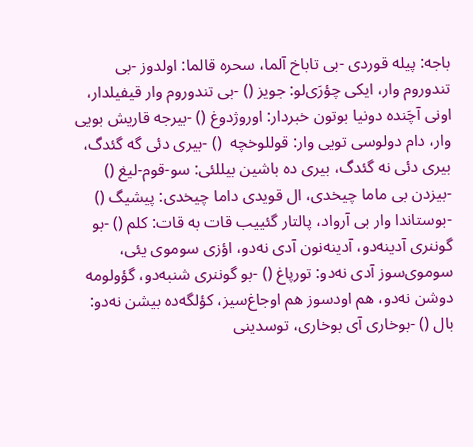باجه: پیله قوردی -بی تاباخ آلما، سحره قالما: اولدوز -بی تندوروم وار، ایکی چؤرَی‌لو: جویز () -بی تندوروم وار قیفیلدار، اونی آچَنده دونیا بوتون خبردار: اوروژدوغ () -بیرجه قاریش بویی وار، دام دولوسی تویی وار: قوللوخچه  () -بیری دئی گه گئدگ، بیری دئی نه گئدگ، بیری ده باشین بیللئی: سو-قوم-لیغ () -بیزدن بی ماما چیخدی، ال قویدی داما چیخدی: پیشیگ () -بوستاندا وار بی آرواد، پالتار گئییب قات به قات: کلم () -بو گوننری آدینه‌دو، آدینه‌نون آدی نه‌دو، اؤزی سوموی یئی، سوموی‌سوز آدی نه‌دو: تورپاغ () -بو گوننری شنبه‌دو، گؤولومه دوشن نه‌دو، هم اودسوز هم اوجاغ‌سیز، کؤلگه‌ده بیشن نه‌دو: بال () -بوخاری آی بوخاری، توسدینی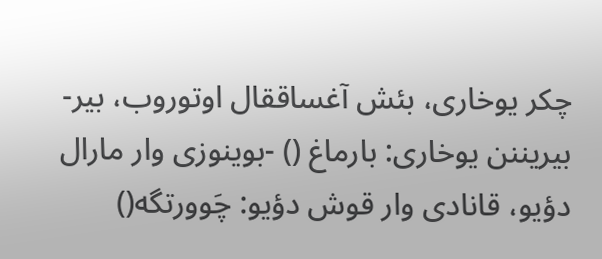چکر یوخاری، بئش آغساققال اوتوروب، بیر-بیریننن یوخاری: بارماغ () -بوینوزی وار مارال دؤیو، قانادی وار قوش دؤیو: چَوورتگه()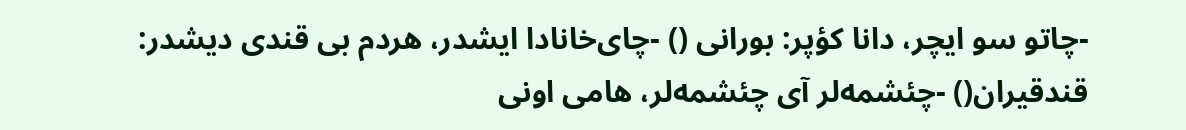-چاتو سو ایچر، دانا کؤپر: بورانی () -چای‌خانادا ایشدر، هردم بی قندی دیشدر: قندقیران() -چئشمه‌لر آی چئشمه‌لر، هامی اونی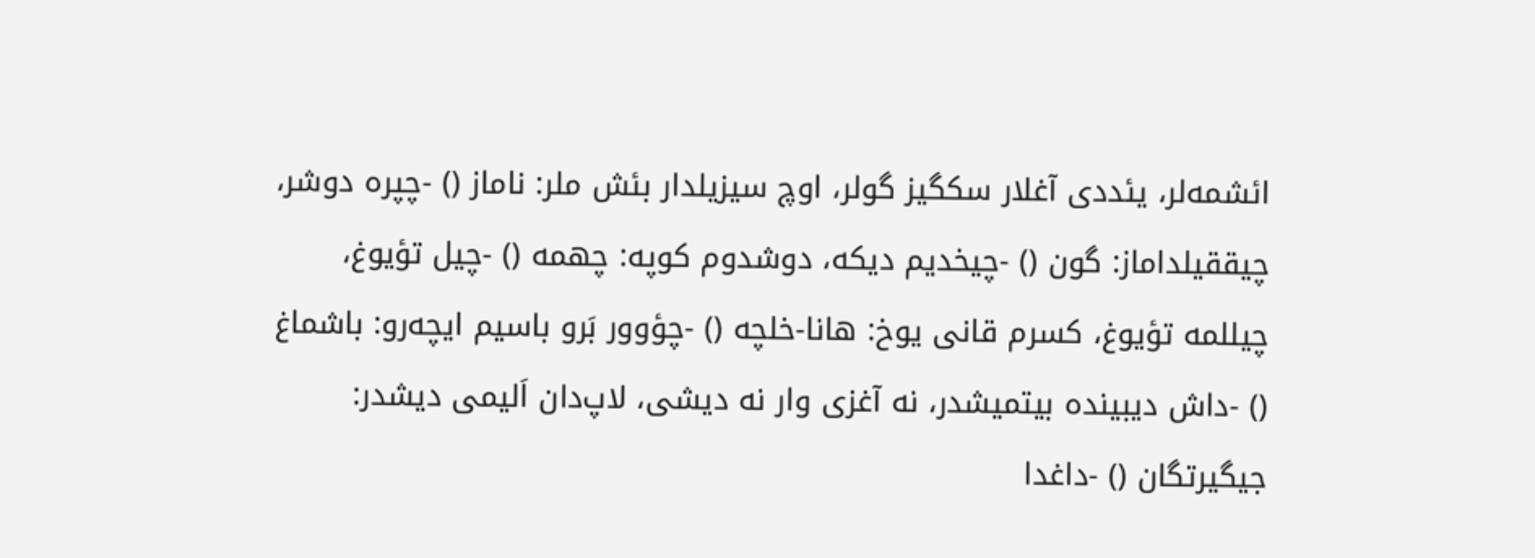ائشمه‌لر، یئددی آغلار سکگیز گولر، اوچ سیزیلدار بئش ملر: ناماز () -چپره دوشر، چیققیلداماز: گون () -چیخدیم دیکه، دوشدوم کوپه: چهمه () -چیل تؤیوغ، چیللمه تؤیوغ، کسرم قانی یوخ: هانا-خلچه () -چؤوور بَرو باسیم ایچه‌رو: باشماغ () -داش دیبینده بیتمیشدر، نه آغزی وار نه دیشی، لاپ‌دان اَلیمی دیشدر: جیگیرتگان () -داغدا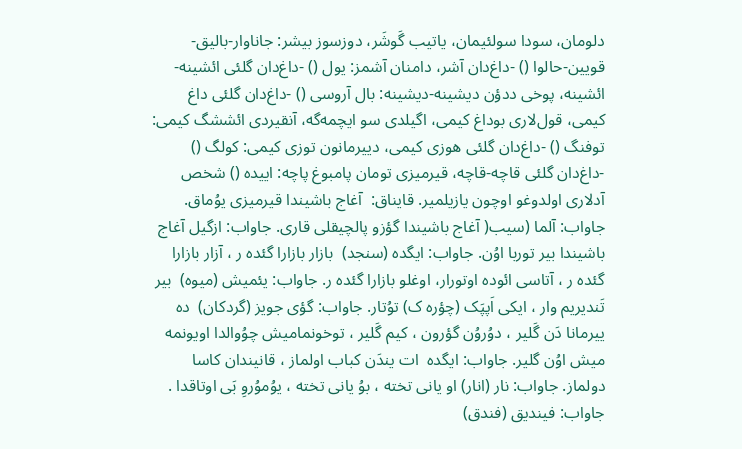دلومان، سودا سولئیمان، یاتیب گَوشَر، دوزسوز بیشر: جاناوار-بالیق-قویین-حالوا () -داغ‌دان آشر، دامنان آشمز: یول () -داغ‌دان گلئی ائشینه-ائشینه، پوخی ددؤن دیشینه-دیشینه: بال آروسی () -داغ‌دان گلئی داغ کیمی، قول‌لاری بوداغ کیمی، اگیلدی سو ایچمه‌گه، آنقیردی ائششگ کیمی: توفنگ () -داغ‌دان گلئی هوزی کیمی، دییرمانون توزی کیمی: کولگ () -داغ‌دان گلئی قاچه-قاچه، قیرمیزی تومان پامبوغ پاچه: اییده () شخص آدلاری اولدوغو اوچون یازیلمیر. قایناق‌:  آغاج باشیندا قیرمیزی یوُماق. جاواب: آلما (سیب( آغاج باشیندا گؤزو پالچیقلی قاری. جاواب: ازگیل آغاج باشیندا بیر توربا اوُن. جاواب: ایگده (سنجد)  بازار بازارا گئده ر ، آزار بازارا گئده ر ، آتاسی ائوده اوتورار، اوغلو بازارا گئده ر. جاواب: یئمیش (میوه)  بیر تَندیریم وار ، ایکی اَپپَک (چؤره ک) توُتار. جاواب: گؤی جویز (گردکان)  ده ییرمانا دَن گَلیر ، دوُروُن گؤرون ، کیم گَلیر ، توخونمامیش چوُوالدا اویونمه میش اوُن گلیر. جاواب: ایگده  ات یندَن کباب اولماز ، قانیندان کاسا دولماز. جاواب: نار (انار) او یانی تخته ، بوُ یانی تخته ، یوُموُروِ بَی اوتاقدا . جاواب: فیندیق (فندق)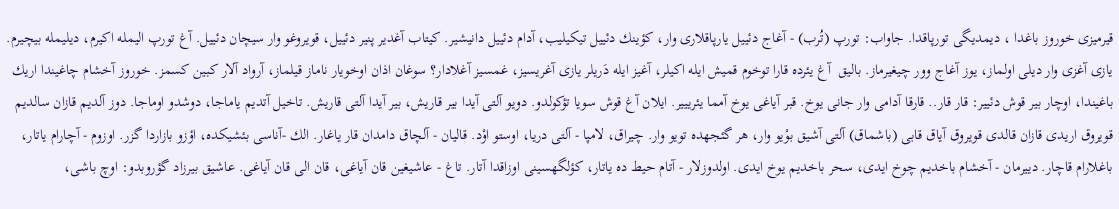قیرمیزی خوروز باغدا ، دیمدیگی تورپاقدا. جاواب: تورپ (تُرب) - آغاج دئییل یارپاقلاری وار، كؤینك دئییل تیكیلیب، آدام دئییل دانیشیر. كیتاب آغدیر پنیر دئییل، قویروغو وار سیچان دئییل. آغ تورپ الیمله اكیرم، دیلیمله بیچیرم. یازی آغزی وار دیلی اولماز، یوز آغاج وور چیغیرماز. بالیق  آغ یئرده قارا توخوم قمیش ایله اكیلر، آغیز ایله دَریلر یازی آغریسیز، غمسیز آغلادار؟ سوغان اذان اوخویار ناماز قیلماز، آرواد آلار كبین كسمز. خوروز آخشام چاغیندا اریك باغیندا، اوچار بیر قوش دئییر: قار قار.. قارقا آدامی وار جانی یوخ. قبر آیاغی یوخ آمما یئریییر. ایلان آغ قوش سویا تؤكولدو. دویو آلتی آیدا بیر قاریش، بیر آیدا آلتی قاریش. تاخیل آتدیم یاماجا، دوشدو اوماجا. دوز آلدیم قازان سالدیم قویروق اریدی قازان قالدی قویروق آیاق قابی (باشماق) آلتی آشیق بوْیو وار، هر گئجهده تویو وار. چیراق، لامپا - آلتی دریا، اوستو اوْد. قالیان - آلچاق دامدان قار یاغار. الك -آناسی بئشیكده، اؤزو بازاردا گزر. اوزوم - آچارام یاتار، باغلارام قاچار. دییرمان - آخشام باخدیم چوخ ایدی، سحر باخدیم یوخ ایدی. اولدوزلار - آتام حیط ده یاتار، كؤلگهسینی اوزاقدا آتار. تاغ - عاشیغین قان آیاغی، قان الی قان آیاغی. عاشیق بیرزاد گؤروبدو: اوچ باشی،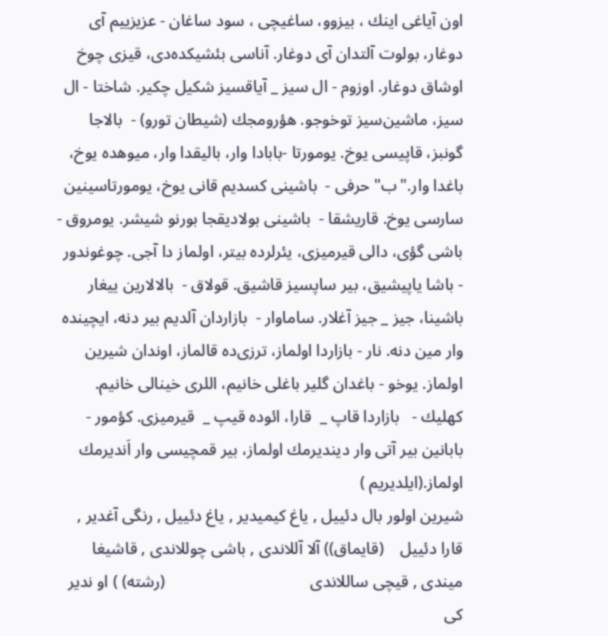اون آیاغی اینك ، بیزوو، ساغیچی ، سود ساغان - عزیزییم آی دوغار، بولوت آلتدان آی دوغار. آناسی بئشیكده‌دی، قیزی چوخ اوشاق دوغار. اوزوم - ال سیز _ آیاقسیز شكیل چكیر. شاختا - ال سیز، ماشین‌سیز توخوجو. هؤرومجك (شیطان تورو) -  بالاجا گونبز، قاپیسی یوخ. یومورتا -بابادا وار، بالیقدا وار، میوهده یوخ، باغدا وار."ب" حرفی -  باشینی كسدیم قانی یوخ، یومورتاسینین سارسی یوخ. قاریشقا -  باشینی بولادیقجا بورنو شیشر. یومروق -  باشی گؤی، دالی قیرمیزی، یئرلرده بیتر، اولماز دا آجی. چوغوندور - باشا یاپیشیق، بیر ساپسیز قاشیق. قولاق -  بالالارین ییغار باشینا، جیز _ جیز آغلار. ساماوار -  بازاردان آلدیم بیر دنه، ایچینده وار مین دنه. نار - بازاردا اولماز، ترزی‌ده قالماز، اوندان شیرین اولماز. یوخو - باغدان گلیر باغلی خانیم، اللری خینالی خانیم. كهلیك -   بازاردا قاپ _  قارا، ائوده قیپ _  قیرمیزی. كؤمور - بابانین بیر آتی وار دیندیرمك اولماز، بیر قمچیسی وار اَندیرمك اولماز.(ایلدیریم )                                                                                                         شیرین اولور بال دئییل , یاغ کیمیدیر , یاغ دئییل , رنگی آغدیر , قارا دئییل    (قایماق)) آلا آللاندی , باشی چوللاندی , قاشیغا میندی , قیچی ساللاندی                                   (رشته) ) او ندیر کی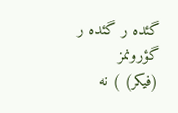گئده ر گئده ر گؤرونمز                                                               (فیکر) ) نه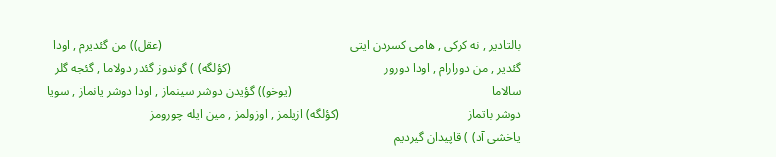بالتادیر , نه کرکی , هامی کسردن ایتی                                                            (عقل)) من گئدیرم , اودا گئدیر , من دورارام , اودا دورور                                                 (کؤلگه) ) گوندوز گئدر دولاما , گئجه گلر سالاما                                                                (یوخو)) گؤیدن دوشر سینماز , اودا دوشر یانماز , سویا دوشر باتماز                                         (کؤلگه) ازیلمز , اوزولمز , مین ایله چورومز                                                           یاخشی آد) ) قاپیدان گیردیم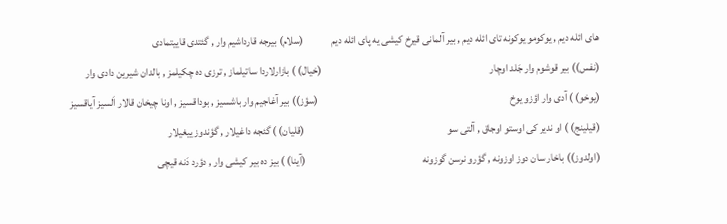های ائله دیم , یوکومو یوکونه تای ائله دیم , بیر آلمانی قیرخ کیشی یه پای ائله دیم             (سلام) بیرجه قارداشیم وار , گئتدی قاییتمادی                                                                (نفس)) بیر قوشوم وار جَلد اوچار                                                                               (خیال) ) بازارلاردا ساتیلماز , ترزی ده چکیلمز , بالدان شیرین دادی وار                                   (یوخو) ) آدی وار اؤزو یوخ                                                                                          (سؤز)) بیر آغاجیم وار باشسیز , بوداقسیز , اونا چیخان قالار اَلسیز آیاقسیز                            (قیلینج) ) او ندیر کی اوستو اوجاق , آلتی سو                                                                   (قلیان) ) گئجه داغیلار , گؤندوز ییغیلار                                                                            (اولدوز)) باخار سان دوز اوزونه , گؤرو نرسن گوزونه                                                       (آینا) ) بیز ده بیر کیشی وار , دؤرد دَنه قیچی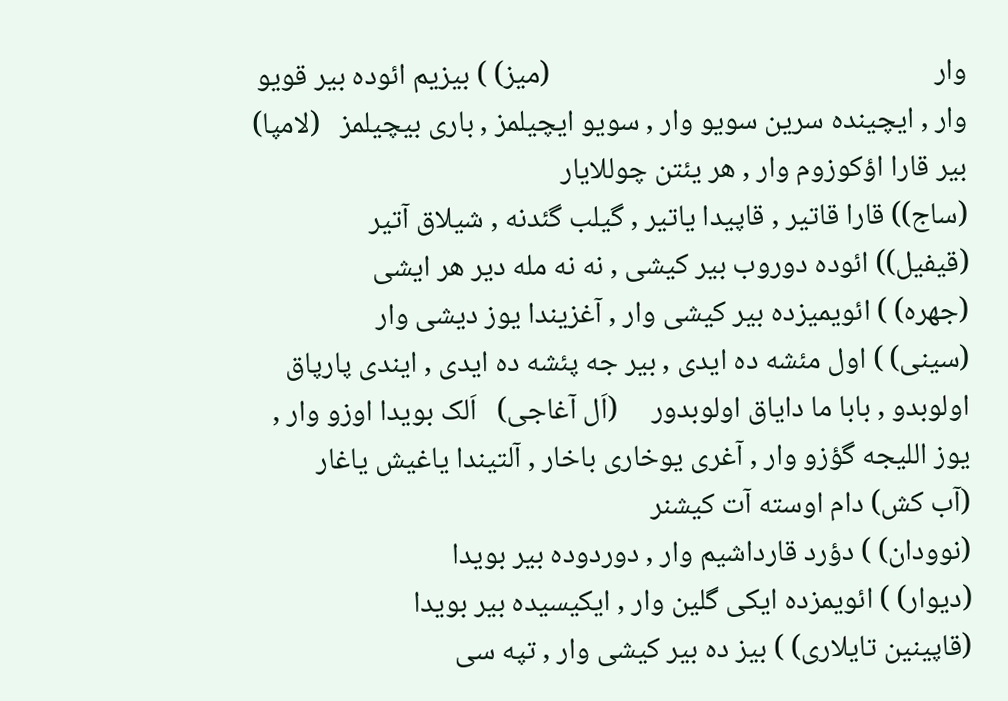وار                                                          (میز) ) بیزیم ائوده بیر قویو وار , ایچینده سرین سویو وار , سویو ایچیلمز , باری بیچیلمز   (لامپا)   بیر قارا اؤکوزوم وار , هر یئتن چوللایار                                                                   (ساج)) قارا قاتیر , قاپیدا یاتیر , گیلب گئدنه , شیلاق آتیر                                                     (قیفیل)) ائوده دوروب بیر کیشی , نه نه مله دیر هر ایشی                                                        (جهره) ) ائویمیزده بیر کیشی وار , آغزیندا یوز دیشی وار                                                    (سینی) ) اول مئشه ده ایدی , بیر جه پئشه ده ایدی , ایندی پارپاق اولوبدو , بابا ما دایاق اولوبدور     (اَل آغاجی)   اَلک بویدا اوزو وار , یوز اللیجه گؤزو وار , آغری یوخاری باخار , آلتیندا یاغیش یاغار           (آب کش) دام اوسته آت کیشنر                                                                                       (نوودان) ) دؤرد قارداشیم وار , دوردوده بیر بویدا                                                               (دیوار) ) ائویمزده ایکی گلین وار , ایکیسیده بیر بویدا                                                  (قاپینین تایلاری) ) بیز ده بیر کیشی وار , تپه سی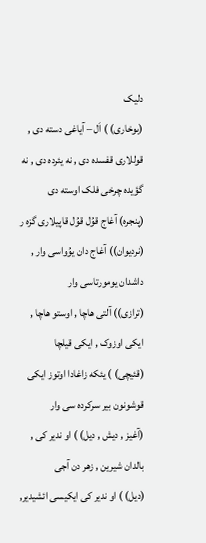دلیک                                                                     (بوخاری) ) اَل – آیاغی دسته دی , قوللاری قفسده دی , نه یئرده دی , نه گؤیده چرخی فلک اوسته دی     (پنجره) آغاج قوُل قوُل قاپیلاری گزه ر                                                                             (نردیوان)) آغاج دان یوُواسی وار , داشدان یومورتاسی وار                                                      (ترازی)) آلتی هاچا , اوستو هاچا , ایکی اوزوک , ایکی قیلچا                                                       (قئیچی) ) یئکه زاغادا اوتوز ایکی قوشونون بیر سرکرده سی وار                                   (آغیز , دیش , دیل) ) او ندیر کی , بالدان شیرین , زهر دن آجی                                                              (دیل) ) او ندیر کی ایکیسی ائشیدیر,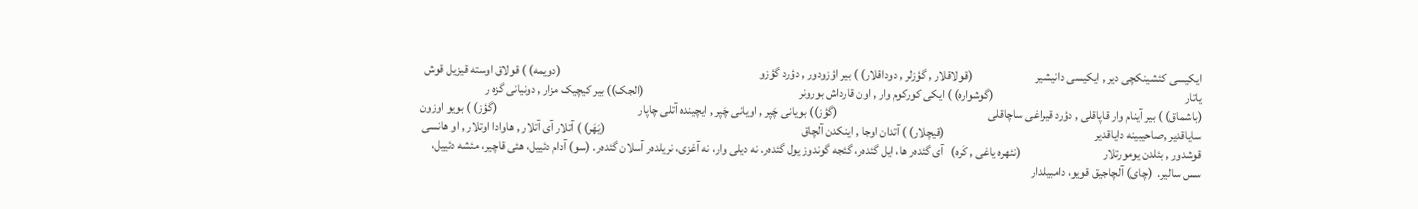ایکیسی کئشینکچی دیر , ایکیسی دانیشیر                          (قولاقلار , گؤزلر , دوداقلار) ) بیر اؤزودور , دؤرد گؤزو                                                                                  (دویمه) ) قولاق اوسته قیزیل قوش یاتار                                                                               (گوشواره) ) ایکی کورکوم وار , اون قارداش بورونر                                                                (الجک)) بیر کیچیک مزار , دونیانی گزه ر                                                                        (باشماق) ) بیر آینام وار قاپاقلی , دؤرد قیراغی ساچاقلی                                                              (گؤز)) بویانی چَپر , اویانی چَپر , ایچینده آتلی چاپار                                                          (گؤز) ) بویو اوزون سایاقدیر ,صاحیبینه دایاقدیر                                                              (قیچلار) ) آتدان اوجا , اینکدن آلچاق                                                                                 (یَهَر) ) آتلار آی آتلار , هاوادا اوتلار , او هانسی قوشدور , بئلدن یومورتلار                                  (نئهره یاغی , کَره)   آی گئده‌ر ها، ایل گئده‌ر، گئجه گوندوز یول گئده‌ر. نه دیلی وار، نه آغزی، نریلده‌ر آسلان گئده‌ر. (سو) آدام دئییل، هئی قاچیر، مئشه دئییل، سس سالیر.  (چای) آلچاجیق قویو، دامبیلدار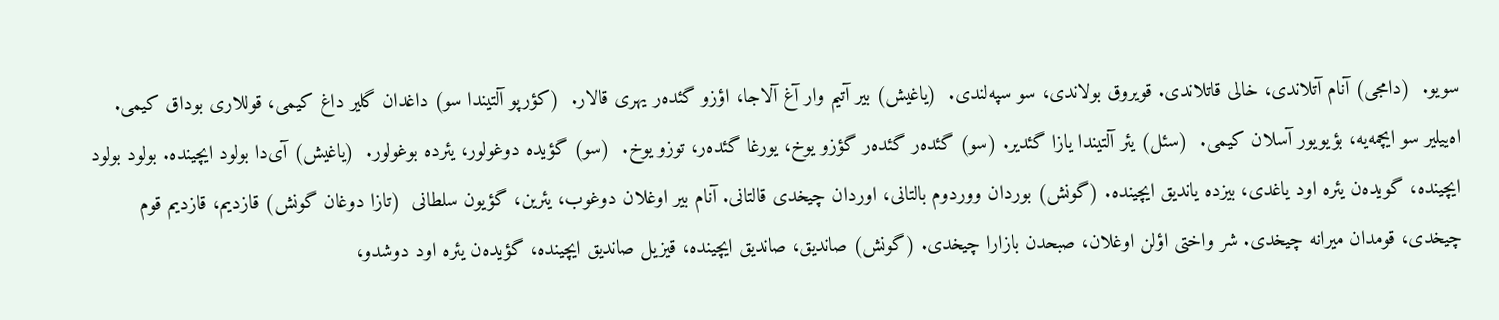سویو.  (دامجی) آنام آتلاندی، خالی قاتلاندی. قویروق بولاندی، سو سپه‌لندی.  (یاغیش) بیر آتیم وار آغ آلاجا، اؤزو گئده‌ر یهری قالار.  (كؤرپو آلتیندا سو) داغدان گلیر داغ كیمی، قوللاری بوداق كیمی. اه‌ییلیر سو ایچمه‌یه، بؤیویور آسلان كیمی.  (سئل) یئر آلتیندا یازا گئدیر. (سو) گئده‌ر گئده‌ر گؤزو یوخ، یورغا گئده‌ر، توزو یوخ.  (سو) گؤیده دوغولور، یئرده بوغولور.  (یاغیش) آی‌دا بولود ایچینده. بولود بولود ایچینده، گویده‌ن یئره اود یاغدی، بیزده یاندیق ایچینده. (گونش) بوردان ووردوم بالتانی، اوردان چیخدی قالتانی. آنام بیر اوغلان دوغوب، یئرین، گؤیون سلطانی  (تازا دوغان گونش) قازدیم، قازدیم قوم چیخدی، قومدان میرانه چیخدی. شر واختی اؤلن اوغلان، صبحدن بازارا چیخدی. (گونش) صاندیق، صاندیق ایچینده، قیزیل صاندیق ایچینده، گؤیده‌ن یئره اود دوشدو،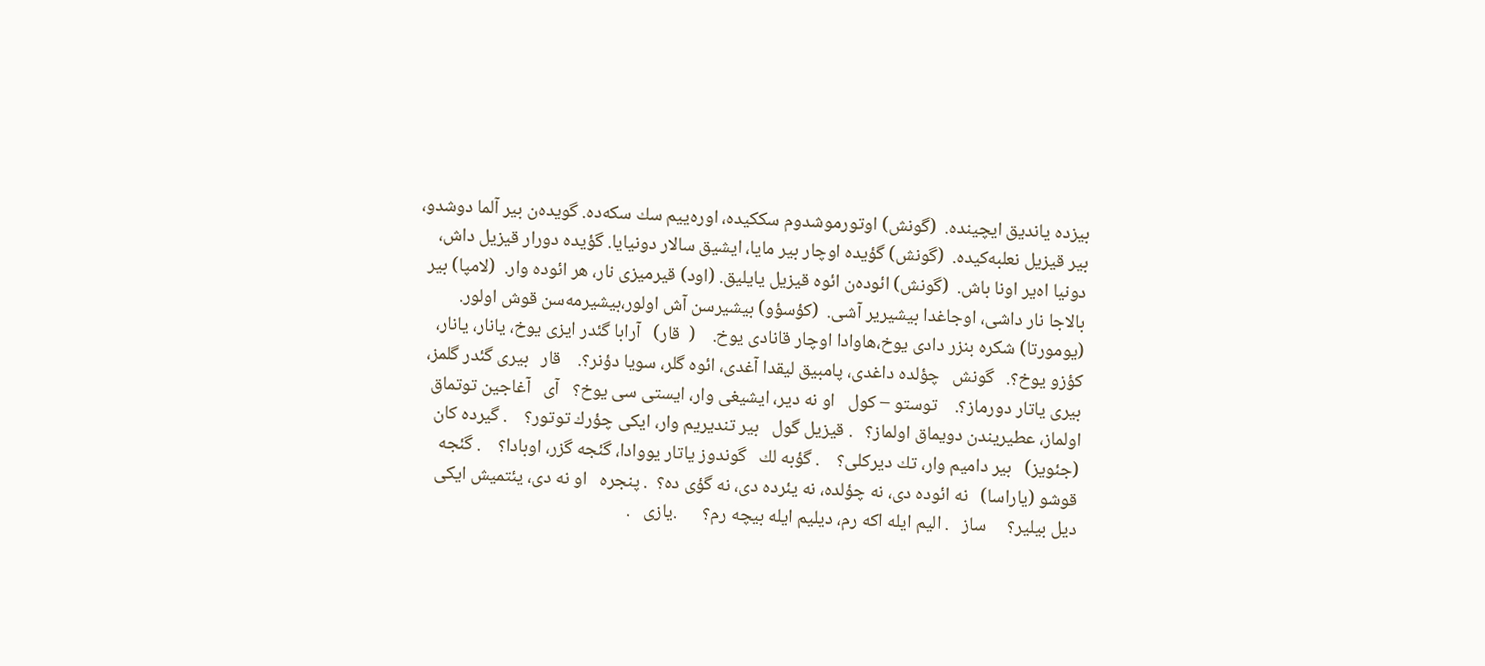بیزده یاندیق ایچینده.  (گونش) اوتورموشدوم سككیده، اوره‌ییم سك سكه‌ده. گویده‌ن بیر آلما دوشدو، بیر قیزیل نعلبه‌كیده.  (گونش) گؤیده اوچار بیر مایا، ایشیق سالار دونیایا. گؤیده دورار قیزیل داش، دونیا اه‌یر اونا باش.  (گونش) ائوده‌ن ائوه قیزیل یایلیق. (اود) قیرمیزی نار، هر ائوده وار.  (لامپا) بیر بالاجا نار داشی، اوجاغدا بیشیریر آشی.  (كؤسؤو) بیشیرسن آش اولور،بیشیرمه‌سن قوش اولور. (یومورتا) شکره بنزر دادی یوخ،هاوادا اوچار قانادی یوخ.    (  قار)   آرابا گئدر ایزی یوخ، یانار، یانار، كؤزو یوخ؟.   گونش   چؤلده داغدی، پامبیق لیقدا آغدی، ائوه گلر، سویا دؤنر؟.    قار   بیری گئدر گلمز، بیری یاتار دورماز؟.    توستو – كول   او نه دیر، ایشیغی وار، ایستی سی یوخ؟   آی   آغاجین توتماق اولماز، عطیریندن دویماق اولماز؟   . قیزیل گول   بیر تندیریم وار، ایكی چؤرك توتور؟    . گیرده كان (جئویز)   بیر دامیم وار، تك دیركلی؟    . گؤبه لك   گوندوز یاتار یووادا، گئجه گزر، اوبادا؟    . گئجه قوشو (یاراسا)   نه ائوده دی، نه چؤلده، نه یئرده دی، نه گؤی ده؟  . پنجره   او نه دی، یئتمیش ایكی دیل بیلیر؟     ساز   . الیم ایله اكه رم، دیلیم ایله بیچه رم؟      .یازی   .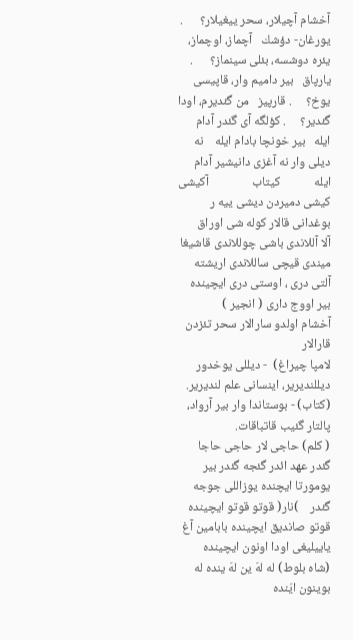آخشام آچیلار، سحر ییغیلار؟      . یورغان- دؤشك   آچماز، اوچماز، یئره دوشسه، بئلی سینماز؟      . یارپاق   بیر دامیم وار، قاپیسی یوخ؟     . قارپیز   من گئدیرم، اودا گئدیر؟     . كؤلگه آی گئدر آدام ایله   بیر خونچا بادام ایله    نه دیلی وار نه آغزی دانیشیر آدام ایله            کیتاب               آکیشی کیشی دمیردن دیشی ییه ر بوغدانی قالار کوله شی اوراق                      آلا آللاندی باشی چوللاندی قاشیغا میندی قیچی ساللاندی اریشته             آلتی دری ، اوستی دری ایچینده بیر اووج داری ( انجیر )            آخشام اولدو سارالار سحر تئزدن قارالار                                                                                                                                                                                لامپا چیراغ)  - دیللی یوخدور دیللندیریر، اینسانی علم لندیریر.                                        (کتاب) - بوستاندا وار بیر آرواد، پالتار گئیب قاتباقات.                                      ( کلم) حاجی لار حاجی حاجا گئدر عهد ائدر گئجه گئدر بیر یومورتا ایچنده یوزاللی جوجه گئدر    )نار( قوتو قوتو ایچینده قوتو صاندیق ایچینده بابامین آغ یاییلیغی اودا اونون ایچینده                                                                                                                                                 (شاه بلوط) له لهَ ین لهَ ینده له بوینون ایَنده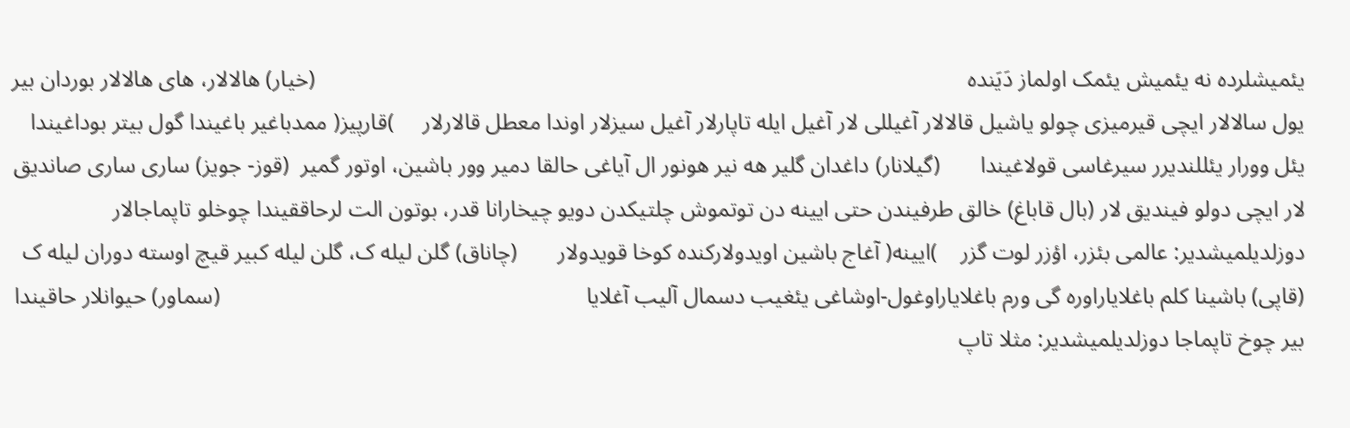یئمیشلرده نه یئمیش یئمک اولماز دَیَنده                                                                                                                  (خیار) هالالار، های هالالار بوردان بیر یول سالالار ایچی قیرمیزی چولو یاشیل قالالار آغیللی لار آغیل ایله تاپارلار آغیل سیزلار اوندا معطل قالارلار     )قارپیز( ممدباغیر باغیندا گول بیتر بوداغیندا یئل وورار یئللندیرر سیرغاسی قولاغیندا       (گیلانار) داغدان گلیر هه نیر هونور ال آیاغی حالقا دمیر وور باشین، اوتور گمیر  (قوز- جویز) ساری ساری صاندیق لار ایچی دولو فیندیق لار (بال قاباغ) خالق طرفیندن حتی ایینه دن توتموش چلتیکدن دویو چیخارانا قدر، بوتون الت لرحاققیندا چوخلو تاپماجالار دوزلدیلمیشدیر: عالمی بئزر، اؤزر لوت گزر    )ایینه( آغاج باشین اویدولارکنده کوخا قویدولار       (چاناق) گلن لیله ک، گلن لیله کبیر قیچ اوسته دوران لیله ک           (قاپی) باشینا کلم باغلایاراوره گی ورم باغلایاراوغول-اوشاغی یئغیب دسمال آلیب آغلایا                                                                (سماور) حیوانلار حاقیندا بیر چوخ تاپماجا دوزلدیلمیشدیر: مثلا تاپ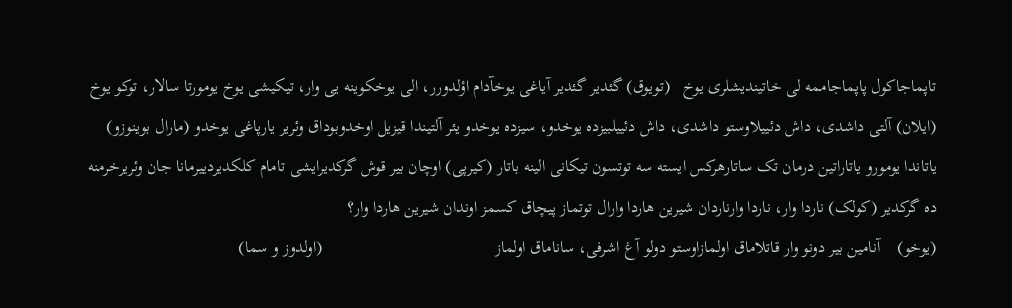تاپماجاکول پاپماجاممه لی خاتیندیشلری یوخ   (تویوق) گئدیر گئدیر آیاغی یوخآدام اؤلدورر، الی یوخکوینه یی وار، تیکیشی یوخ یومورتا سالار، توکو یوخ            (ایلان) آلتی داشدی، داش دئییلاوستو داشدی، داش دئییلبیزده یوخدو، سیزده یوخدو یئر آلتیندا قیزیل اوخدوبوداق وئریر یارپاغی یوخدو (مارال بوینوزو)  یاتاندا یومورو یاتاراتین درمان تک ساتارهرکس ایسته سه توتسون تیکانی الینه باتار (کیرپی) اوچان بیر قوش گرکدیرایشی تامام کلکدیردییرمانا جان وئریرخرمنه ده گرکدیر (کولک) ناردا وار، ناردا وارناردان شیرین هاردا وارال توتماز پیچاق کسمز اوندان شیرین هاردا وار؟                                                                                                                                                                                                                                                                                                            (یوخو)    آنامین بیر دونو وار قاتلاماق اولمازاوستو دولو آغ اشرفی، ساناماق اولماز                                        (اولدوز و سما)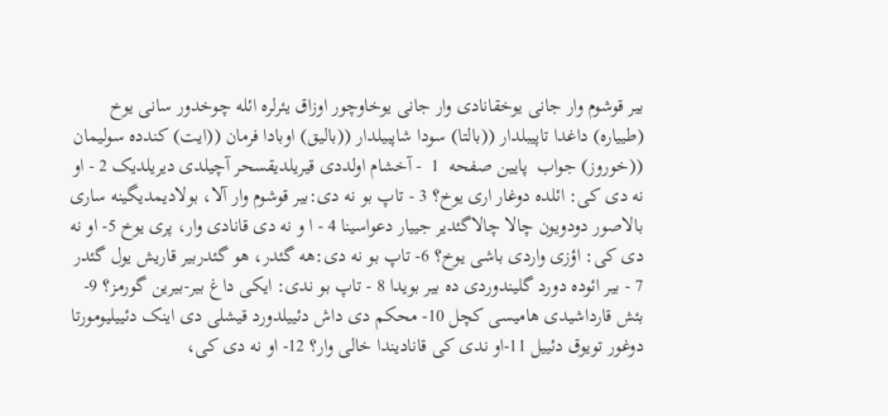بیر قوشوم وار جانی یوخقانادی وار جانی یوخاوچور اوزاق یئرلره ائله چوخدور سانی یوخ (طییاره) داغدا تاپیبلدار ((بالتا) سودا شاپبیلدار ((بالیق) اوبادا فرمان ((ایت) کندده سولیمان ((خوروز) جواب  پایین صفحه  1  - آخشام اولددی قیریلدیقسحر آچیلدی دیریلدیک 2 - او نه دی کی: ائلده دوغار اری یوخ؟ 3 - تاپ بو نه دی:بیر قوشوم وار آلا، بولادیمدیگینه ساری بالاصور دودویون چالا چالاگئدیر جییار دعواسینا 4 - ا و نه دی قانادی وار، پری یوخ 5- او نه دی کی: اؤزی واردی باشی یوخ؟ 6- تاپ بو نه دی:هه گئدر، هو گئدربیر قاریش یول گئدر 7 - بیر ائوده دورد گلیندوردی ده بیر بویدا 8 - تاپ بو ندی: ایکی داغ بیر-بیرین گورمز؟ 9- بئش قارداشیدی هامیسی کچل 10- محکم دی داش دئییلدورد قیشلی دی اینک دئییلیومورتا دوغور تویوق دئییل 11-او ندی کی قانادیندا خالی وار؟ 12- او نه دی کی،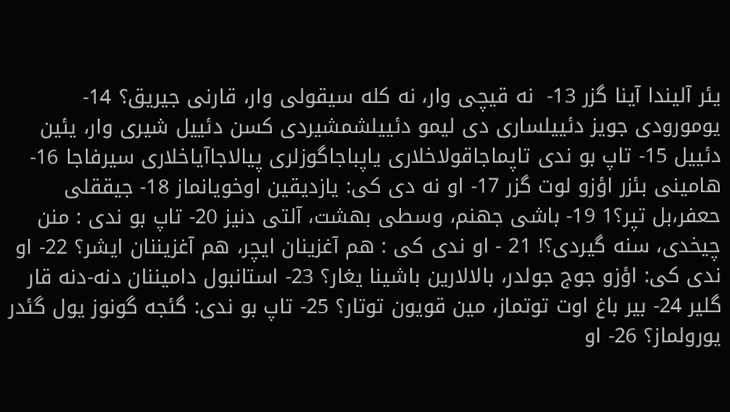یئر آلیندا آینا گزر 13-  نه قیچی وار، نه کله سیقولی وار، قارنی جیریق؟ 14- یومورودی جویز دئییلساری دی لیمو دئییلشمشیردی کسن دئییل شیری وار، یئین دئییل 15- تاپ بو ندی تاپماجاقولاخلاری یاپباجاگوزلری پیالاجاآیاخلاری سیرفاجا 16- هامینی بئزر اؤزو لوت گزر 17- او نه دی کی: یازدیقین اوخویانماز 18- جیققلی حعفر،بل تپر؟1 19- باشی جهنم، وسطی بهشت، آلتی دنیز 20- تاپ بو ندی : منن چیخدی، سنه گیردی؟! 21 - او ندی کی : هم آغزینان ایچر، هم آغزیننان ایشر؟ 22- او ندی کی: اؤزو جوج جولدر، بالالارین باشینا یغار؟ 23- استانبول دامیننان دنه-دنه قار گلیر 24- بیر باغ اوت توتماز، مین قویون توتار؟ 25- تاپ بو ندی: گئجه گونوز یول گئدر یورولماز؟ 26- او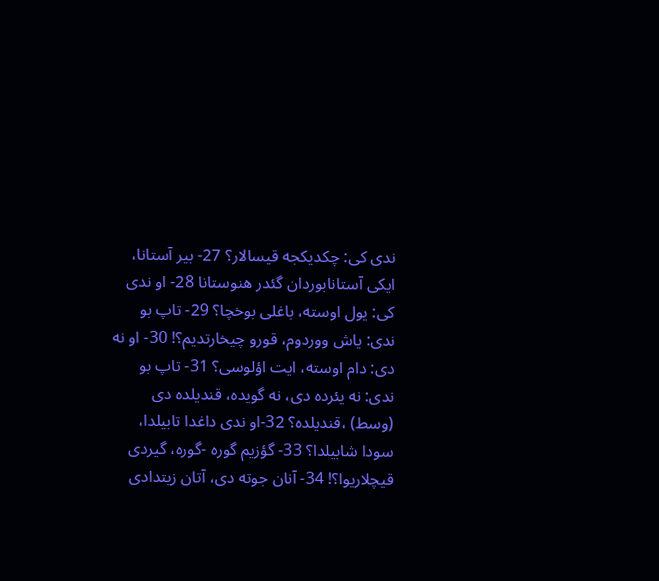ندی کی: چکدیکجه قیسالار؟ 27- بیر آستانا، ایکی آستانابوردان گئدر هنوستانا 28- او ندی کی: یول اوسته، باغلی بوخچا؟ 29- تاپ بو ندی: یاش ووردوم، قورو چیخارتدیم؟! 30- او نه دی: دام اوسته، ایت اؤلوسی؟ 31- تاپ بو ندی: نه یئرده دی، نه گویده، قندیلده دی (وسط) ،قندیلده؟ 32-او ندی داغدا تابیلدا، سودا شابیلدا؟ 33- گؤزیم گوره -گوره، گیردی قیچلاریوا؟! 34- آنان جوته دی، آتان زیتدادی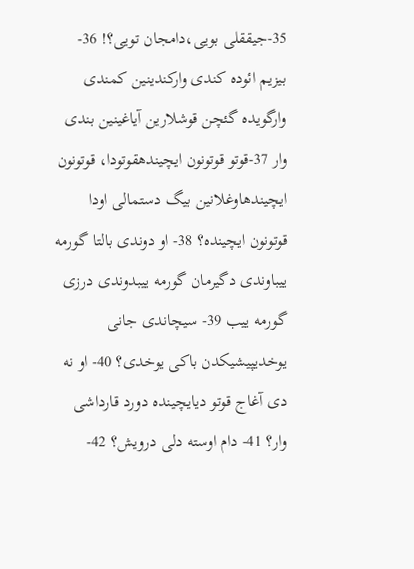35-جیققلی بویی،دامجان تویی؟! 36- بیزیم ائوده کندی وارکندینین کمندی وارگویده گئچن قوشلارین آیاغینین بندی وار 37-قوتو قوتونون ایچیندهقوتودا، قوتونون ایچیندهاوغلانین بیگ دستمالی اودا قوتونون ایچینده؟ 38- او دوندی بالتا گورمه ییباوندی دگیرمان گورمه ییبدوندی درزی گورمه ییب 39- سیچاندی جانی یوخدیپیشیکدن باکی یوخدی؟ 40- او نه دی آغاج قوتو دیایچینده دورد قارداشی وار؟ 41- دام اوسته دلی درویش؟ 42-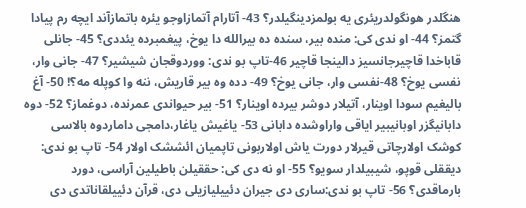هنگلدر هونگولدریئری یه بولمزدینگیلدر؟ 43- آتارام آتمازاوجو یئره باتمازآند ایچه رم پیادا گتمز؟ 44- او ندی کی: منده بیر، سنده ده بیرالله دا یوخ، پیغمبرده یئددی؟ 45- جانلی قاباخدا قاچیرجانسیز دالینجا قاچیر 46-تاپ بو ندی: ووردوقجان شیشیر؟ 47- جانی وار، نفسی یوخ؟ 48-نفسی وار، جانی یوخ؟ 49- دده وه بیر قاریش، ننه وا کوپله مه؟! 50- آغ بالیغیم سودا اوینار، آتیلار دوشر بیرده اوینار؟ 51- بیر حیواندی عمرنده، دوغماز؟ 52- دوه دابانیگزر اوبانیبیر ایاقی واراوشده دابانی 53- یاغیش یاغار،دامجی داماردوه بالاسی کوشک اولارچاتی قیرلار دورت یاش اولاربونی تاپمیان ائششک اولار 54- تاپ بو ندی: دیققلی قوپو، شیبیلدار سویو؟ 55- او نه دی کی: حققیلن باطیلین آراسی، دورد بارماقدی؟ 56- تاپ بو ندی:ساری دی جیران دئییلیازیلی دی، قرآن دئییلقاناتدی دی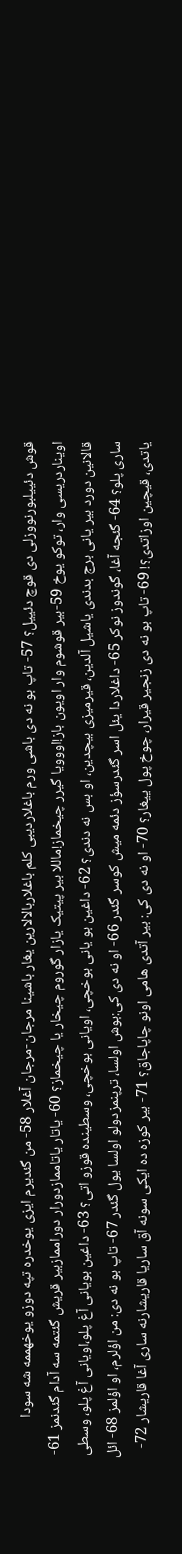قوش دئییلبورنووزلی دی قوچ دئییل؟ 57- تاپ بو نه دی باشی ورم باغلاردیبی کلم باغلاربالالارین یغار باشینا مرجان-مرجان آغلار 58- من گئدیرم ایزی یوخدره تپه دوزو یوخهممه شه سودا اویناردریسی وار، توکو یوخ 59-بیر قوشوم وار اویون باز!اووویا گیرر چیخماز!ماللا بیر پیتیک یازار گوروم چیخار یا چیخماز؟ 60- یاتار یاتاممازدورار دوراممازبیر قریش گئتمه سه آدام گئدنمز 61- قالانین دورد بیر یانی برج بدندی یاشیل آلدین، قیرمیزی بیچدین، او بس نه دندی؟ 62- داغین بو یانی بوخچی، اویانی بوخچی، وسطینده قوزو اتی؟ 63- داغین بویانی آغ پلو،اویانی آغ پلو، وسطی ساری پلو؟ 64- گئجه آغا، گوندوز نوکر 65- داغلاردا یئل اسر گئدرسؤز دئمه میش کوسر گئدر 66- او نه دی کی:بوش اولسا، ترپنمزدولو اولسا یول گئدر 67- تاپ بو نه دی: من اؤلرم، او اؤلمز 68- ائل یاتدی، قیچین اوزاتدی؟! 69- تاپ بو نه دی زنجیر قیرار، چوخ پول ییغار؟ 70- او نه دی کی: بیر آتدی هامی اونو چاپاجاق؟ 71- بیر کوزه ده ایکی سونه آق ساریا قاریشارنه ساری آغا قاریشار 72-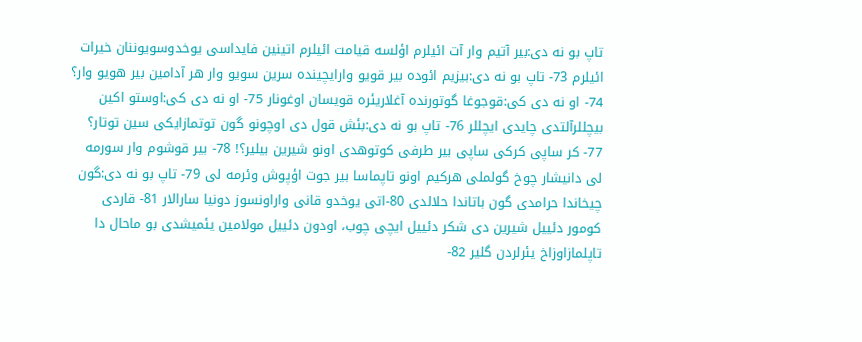تاپ بو نه دی:بیر آتیم وار آت ائیلرم اؤلسه قیامت ائیلرم اتینین فایداسی یوخدوسویوننان خیرات ائیلرم 73- تاپ بو نه دی:بیزیم ائوده بیر قویو وارایچینده سرین سویو وار هر آدامین بیر هویو وار؟ 74- او نه دی کی:قوجوغا گوتورنده آغلاریئره قویسان اوغونار 75- او نه دی کی:اوستو اکین بیچللرآلتدی چایدی ایچللر 76- تاپ بو نه دی:بئش قول دی اوچونو گون توتمازایکی سین توتار؟ 77- کر ساپی کرکی ساپی بیر طرفی کوتوهدی اونو شیرین بیلیر؟! 78- بیر قوشوم وار سورمه لی دانیشار چوخ گولملی هرکیم اونو تاپماسا بیر جوت اؤپوش وئرمه لی 79- تاپ بو نه دی:گون چیخاندا حرامدی گون باتاندا حلالدی 80-اتی یوخدو قانی واراونسوز دونیا سارالار 81- قاردی کومور دئییل شیرین دی شکر دئییل ایچی چوب، اودون دئییل مولامین یئمیشدی بو ماحال دا تاپلمازاوزاخ یئرلردن گلیر 82-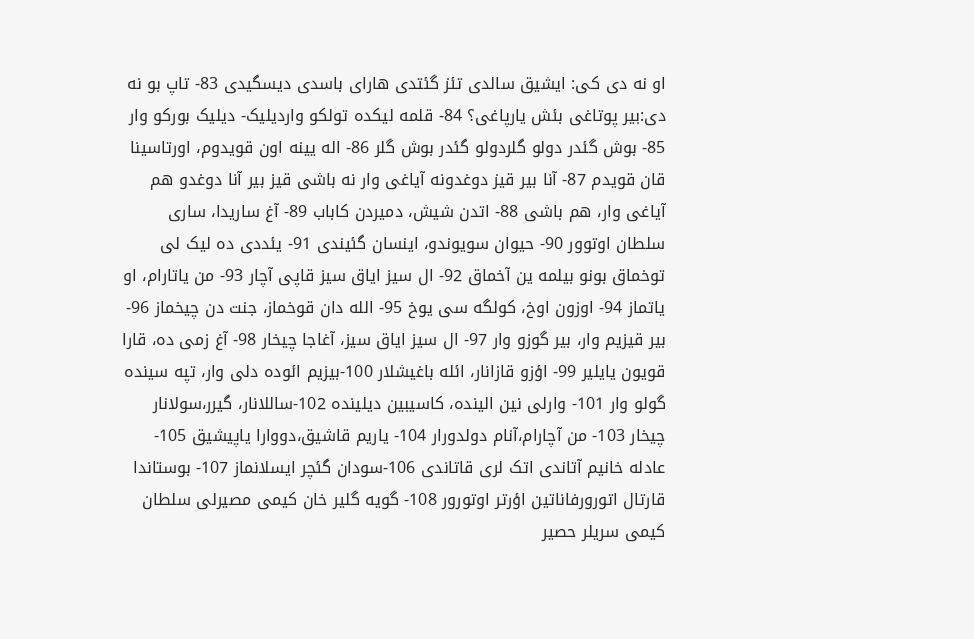او نه دی کی: ایشیق سالدی تئز گئتدی هارای باسدی دیسگیدی 83- تاپ بو نه دی:بیر پوتاغی بئش یارپاغی؟ 84- قلمه لیکده تولکو واردیلیک- دیلیک بورکو وار 85- بوش گئدر دولو گلردولو گئدر بوش گلر 86- اله یینه اون قویدوم، اورتاسینا قان قویدم 87- آنا بیر قیز دوغدونه آیاغی وار نه باشی قیز بیر آنا دوغدو هم آیاغی وار، هم باشی 88- اتدن شیش، دمیردن کاباب 89- آغ ساریدا، ساری سلطان اوتوور 90- حیوان سویوندو، اینسان گئیندی 91- یئددی ده لیک لی توخماق بونو بیلمه ین آخماق 92- ال سیز ایاق سیز قاپی آچار 93- من یاتارام، او یاتماز 94- اوزون اوخ، کولگه سی یوخ 95- الله دان قوخماز، جنت دن چیخماز 96- بیر قیزیم وار، بیر گوزو وار 97- ال سیز ایاق سیز، آغاجا چیخار 98- آغ زمی ده، قارا قویون یایلیر 99- اؤزو قازانار، ائله باغیشلار 100-بیزیم ائوده دلی وار، تپه سینده گولو وار 101- وارلی نین الینده، کاسیبین دیلینده 102-ساللانار، گیرر،سولانار چیخار 103- من آچارام،آنام دولدورار 104- یاریم قاشیق،دووارا یاپیشیق 105- عادله خانیم آتاندی اتک لری قاتاندی 106-سودان گئچر ایسلانماز 107- بوستاندا قارتال اتورورفاناتین اؤرتر اوتورور 108- گویه گلیر خان کیمی مصیرلی سلطان کیمی سریلر حصیر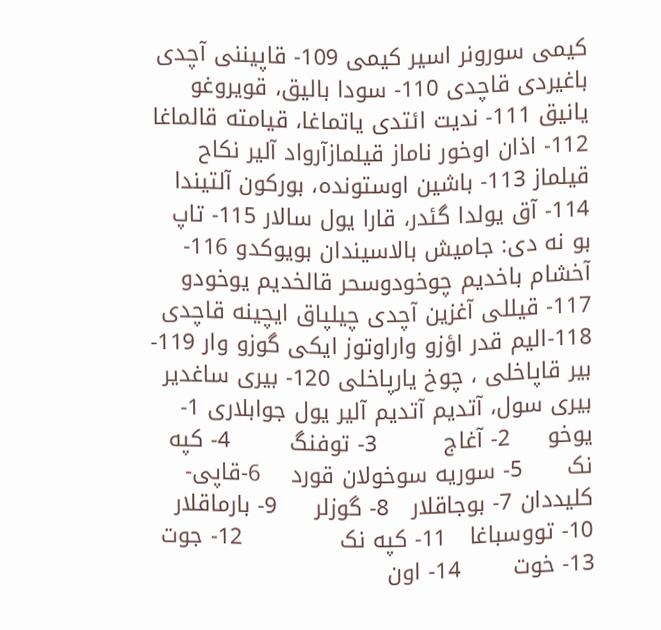کیمی سورونر اسیر کیمی 109- قاپیننی آچدی باغیردی قاچدی 110- سودا بالیق، قویروغو یانیق 111- ندیت ائتدی یاتماغا، قیامته قالماغا 112- اذان اوخور ناماز قیلمازآرواد آلیر نکاح قیلماز 113- باشین اوستونده، بورکون آلتیندا 114- آق یولدا گئدر، قارا یول سالار 115- تاپ بو نه دی: جامیش بالاسیندان بویوکدو 116- آخشام باخدیم چوخودوسحر قالخدیم یوخودو 117- قیللی آغزین آچدی چیلپاق ایچینه قاچدی 118-الیم قدر اؤزو واراوتوز ایکی گوزو وار 119- بیر قاپاخلی ، چوخ یارپاخلی 120- بیری ساغدیر بیری سول، آتدیم آتدیم آلیر یول جوابلاری 1- یوخو     2- آغاج         3- توفنگ        4- کپه نک      5- سوریه سوخولان قورد    6-قاپی-کلیددان 7- بوجاقلار   8- گوزلر     9- بارماقلار      10- تووسباغا   11- کپه نک             12- جوت 13- خوت       14- اون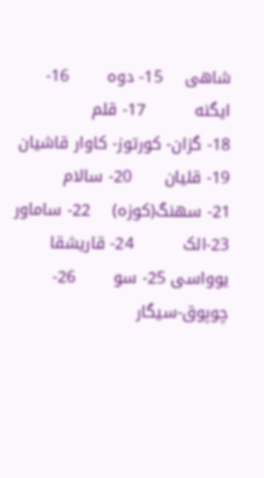شاهی    15- دوه       16- ایگنه         17- قلم              18- گزان- کورتوز- کاوار قاشیان 19- قلیان      20- سالام          21- سهنگ(کوزه)    22- ساماور      23-الک         24- قاریشقا یوواسی 25- سو       26- چوپوق-سیگار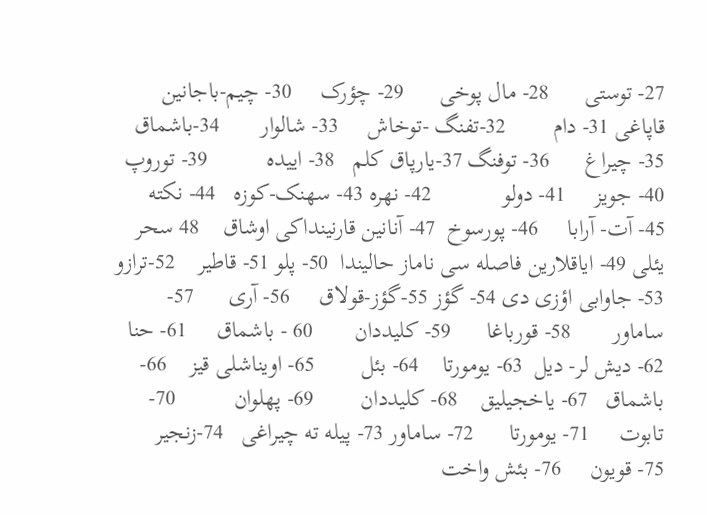27- توستی      28- مال پوخی      29- چؤرک     30- چیم-باجانین قاپاغی 31- دام        32-تفنگ -توخاش     33- شالوار       34-باشماق     35- چیراغ      36- توفنگ 37-یارپاق کلم   38- اییده          39- توروپ      40- جویز     41- دولو            42- نهره 43- سهنک-کوزه   44- نکته      45- آت- آرابا     46- پورسوخ  47- آنانین قارنینداکی اوشاق    48 سحر یئلی 49- ایاقلارین فاصله سی ناماز حالیندا  50- پلو 51- قاطیر    52-ترازو   53- جاوابی اؤزی دی 54- گؤز 55-گؤز-قولاق     56- آری      57- ساماور       58- قورباغا      59- کلیددان       60 - باشماق     61- حنا        62- دیش لر- دیل  63- یومورتا    64- بئل        65- اویناشلی قیز    66- باشماق   67- یاخجیلیق    68- کلیددان        69- پهلوان          70-  تابوت     71- یومورتا      72- ساماور 73- پیله ته چیراغی   74-زنجیر     75- قویون     76- بئش واخت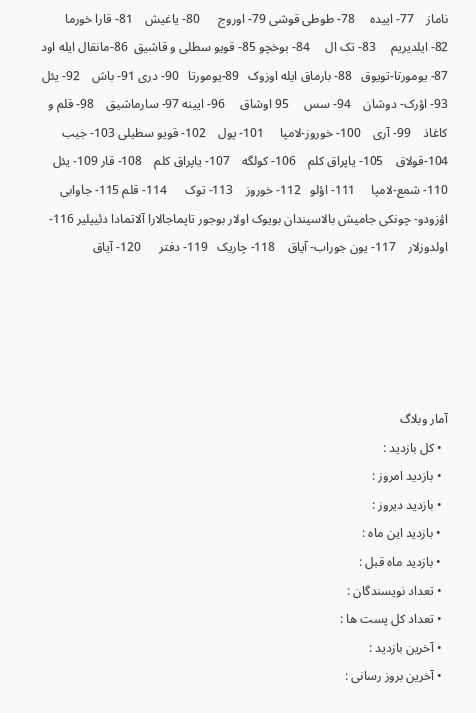ناماز    77- اییده     78- طوطی قوشی 79- اوروج      80- یاغیش    81- قارا خورما      82- ایلدیریم     83- تک ال     84- بوخچو 85- قویو سطلی و قاشیق  86-مانقال ایله اود   87- یومورتا-تویوق   88- بارماق ایله اوزوک   89-یومورتا   90- دری 91- باش    92- یئل     93- اؤرک- دوشان    94- سس     95 اوشاق     96- ایینه 97- سارماشیق    98- قلم و کاغاذ    99- آری    100- خوروز-لامپا     101- پول    102- قویو سطیلی 103- جیب     104-قولاق    105- یاپراق کلم    106- کولگه    107- یاپراق کلم    108- قار 109- یئل     110- شمع-لامپا     111- اؤلو   112- خوروز    113- توک      114- قلم 115- جاوابی اؤزودو- چونکی جامیش بالاسیندان بویوک اولار بوجور تاپماجالارا آلاتمادا دئییلیر 116- اولدوزلار    117- یون جوراب- آیاق    118- چاریک   119- دفتر      120- آیاق





آمار وبلاگ
  • کل بازدید :
  • بازدید امروز :
  • بازدید دیروز :
  • بازدید این ماه :
  • بازدید ماه قبل :
  • تعداد نویسندگان :
  • تعداد کل پست ها :
  • آخرین بازدید :
  • آخرین بروز رسانی :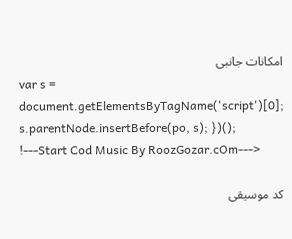امکانات جانبی
var s = document.getElementsByTagName('script')[0]; s.parentNode.insertBefore(po, s); })(); !---Start Cod Music By RoozGozar.cOm--->

كد موسیقی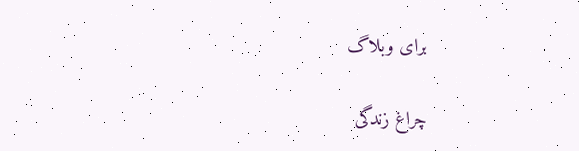برای وبلاگ

چراغ زندگی